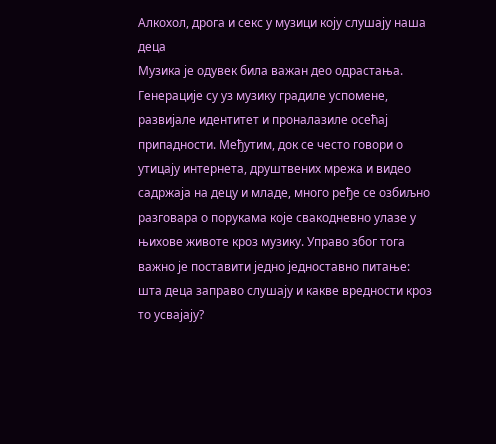Алкохол, дрога и секс у музици коју слушају наша деца
Музика је одувек била важан део одрастања. Генерације су уз музику градиле успомене, развијале идентитет и проналазиле осећај припадности. Међутим, док се често говори о утицају интернета, друштвених мрежа и видео садржаја на децу и младе, много ређе се озбиљно разговара о порукама које свакодневно улазе у њихове животе кроз музику. Управо због тога важно је поставити једно једноставно питање: шта деца заправо слушају и какве вредности кроз то усвајају?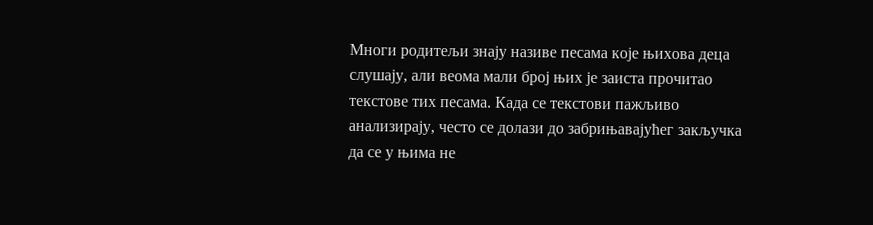Многи родитељи знају називе песама које њихова деца слушају, али веома мали број њих је заиста прочитао текстове тих песама. Када се текстови пажљиво анализирају, често се долази до забрињавајућег закључка да се у њима не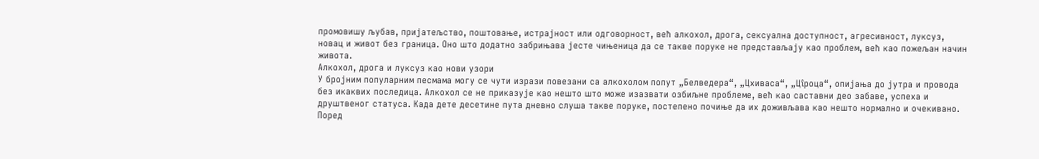промовишу љубав, пријатељство, поштовање, истрајност или одговорност, већ алкохол, дрога, сексуална доступност, агресивност, луксуз, новац и живот без граница. Оно што додатно забрињава јесте чињеница да се такве поруке не представљају као проблем, већ као пожељан начин живота.
Алкохол, дрога и луксуз као нови узори
У бројним популарним песмама могу се чути изрази повезани са алкохолом попут „Белведера“, „Цхиваса“, „Цîроца“, опијања до јутра и провода без икаквих последица. Алкохол се не приказује као нешто што може изазвати озбиљне проблеме, већ као саставни део забаве, успеха и друштвеног статуса. Када дете десетине пута дневно слуша такве поруке, постепено почиње да их доживљава као нешто нормално и очекивано.
Поред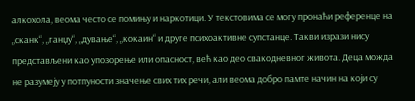алкохола, веома често се помињу и наркотици. У текстовима се могу пронаћи референце на „сканк“, „ганџу“, „дување“, „кокаин“ и друге психоактивне супстанце. Такви изрази нису представљени као упозорење или опасност, већ као део свакодневног живота. Деца можда не разумеју у потпуности значење свих тих речи, али веома добро памте начин на који су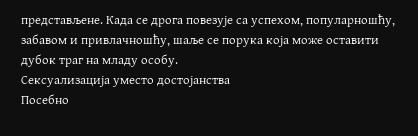представљене. Када се дрога повезује са успехом, популарношћу, забавом и привлачношћу, шаље се порука која може оставити дубок траг на младу особу.
Сексуализација уместо достојанства
Посебно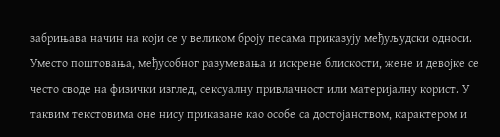забрињава начин на који се у великом броју песама приказују међуљудски односи. Уместо поштовања, међусобног разумевања и искрене блискости, жене и девојке се често своде на физички изглед, сексуалну привлачност или материјалну корист. У таквим текстовима оне нису приказане као особе са достојанством, карактером и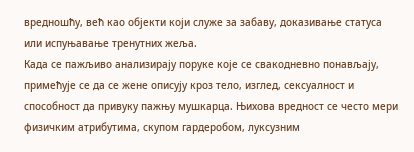вредношћу, већ као објекти који служе за забаву, доказивање статуса или испуњавање тренутних жеља.
Када се пажљиво анализирају поруке које се свакодневно понављају, примећује се да се жене описују кроз тело, изглед, сексуалност и способност да привуку пажњу мушкарца. Њихова вредност се често мери физичким атрибутима, скупом гардеробом, луксузним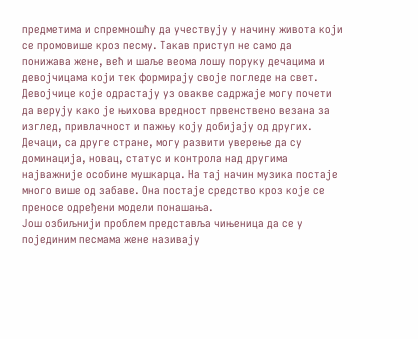предметима и спремношћу да учествују у начину живота који се промовише кроз песму. Такав приступ не само да понижава жене, већ и шаље веома лошу поруку дечацима и девојчицама који тек формирају своје погледе на свет.
Девојчице које одрастају уз овакве садржаје могу почети да верују како је њихова вредност првенствено везана за изглед, привлачност и пажњу коју добијају од других. Дечаци, са друге стране, могу развити уверење да су доминација, новац, статус и контрола над другима најважније особине мушкарца. На тај начин музика постаје много више од забаве. Она постаје средство кроз које се преносе одређени модели понашања.
Још озбиљнији проблем представља чињеница да се у појединим песмама жене називају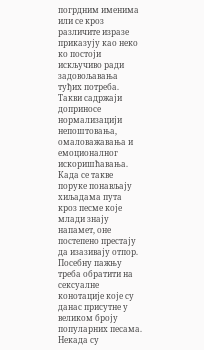погрдним именима или се кроз различите изразе приказују као неко ко постоји искључиво ради задовољавања туђих потреба. Такви садржаји доприносе нормализацији непоштовања, омаловажавања и емоционалног искоришћавања. Када се такве поруке понављају хиљадама пута кроз песме које млади знају напамет, оне постепено престају да изазивају отпор.
Посебну пажњу треба обратити на сексуалне конотације које су данас присутне у великом броју популарних песама. Некада су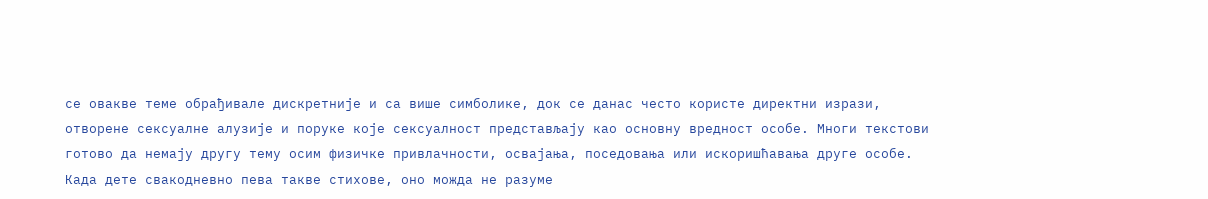се овакве теме обрађивале дискретније и са више симболике, док се данас често користе директни изрази, отворене сексуалне алузије и поруке које сексуалност представљају као основну вредност особе. Многи текстови готово да немају другу тему осим физичке привлачности, освајања, поседовања или искоришћавања друге особе.
Када дете свакодневно пева такве стихове, оно можда не разуме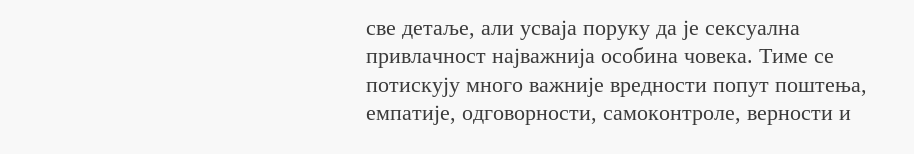све детаље, али усваја поруку да је сексуална привлачност најважнија особина човека. Тиме се потискују много важније вредности попут поштења, емпатије, одговорности, самоконтроле, верности и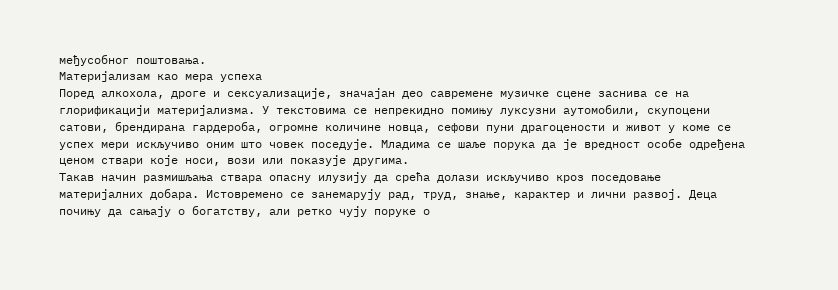међусобног поштовања.
Материјализам као мера успеха
Поред алкохола, дроге и сексуализације, значајан део савремене музичке сцене заснива се на глорификацији материјализма. У текстовима се непрекидно помињу луксузни аутомобили, скупоцени сатови, брендирана гардероба, огромне количине новца, сефови пуни драгоцености и живот у коме се успех мери искључиво оним што човек поседује. Младима се шаље порука да је вредност особе одређена ценом ствари које носи, вози или показује другима.
Такав начин размишљања ствара опасну илузију да срећа долази искључиво кроз поседовање материјалних добара. Истовремено се занемарују рад, труд, знање, карактер и лични развој. Деца почињу да сањају о богатству, али ретко чују поруке о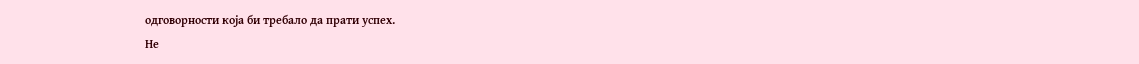одговорности која би требало да прати успех.
Не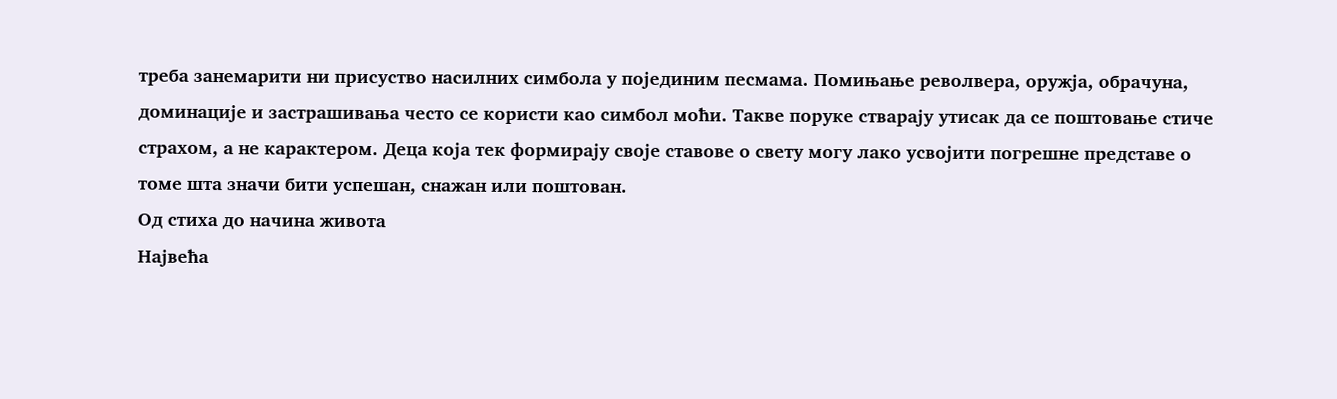треба занемарити ни присуство насилних симбола у појединим песмама. Помињање револвера, оружја, обрачуна, доминације и застрашивања често се користи као симбол моћи. Такве поруке стварају утисак да се поштовање стиче страхом, а не карактером. Деца која тек формирају своје ставове о свету могу лако усвојити погрешне представе о томе шта значи бити успешан, снажан или поштован.
Од стиха до начина живота
Највећа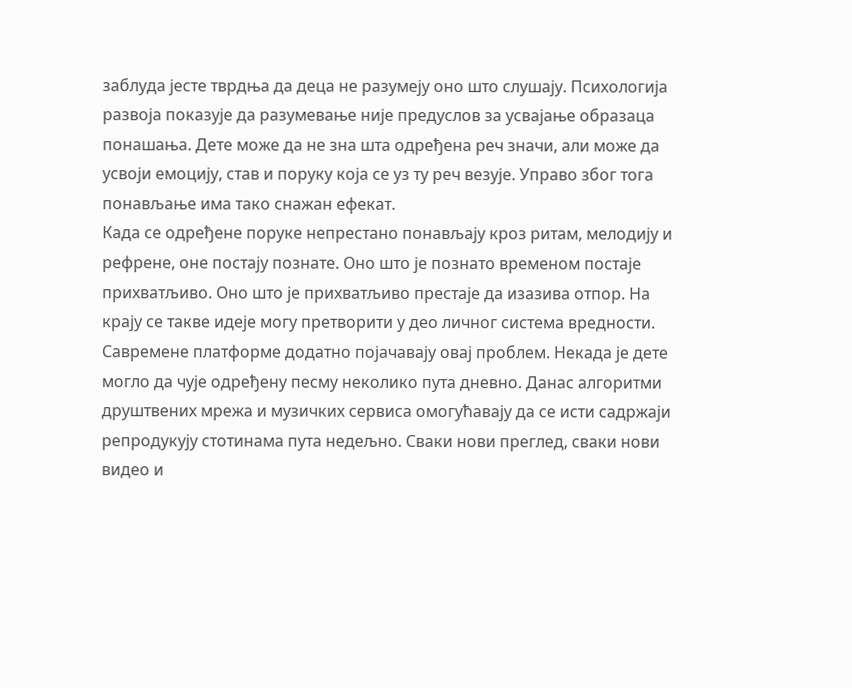заблуда јесте тврдња да деца не разумеју оно што слушају. Психологија развоја показује да разумевање није предуслов за усвајање образаца понашања. Дете може да не зна шта одређена реч значи, али може да усвоји емоцију, став и поруку која се уз ту реч везује. Управо због тога понављање има тако снажан ефекат.
Када се одређене поруке непрестано понављају кроз ритам, мелодију и рефрене, оне постају познате. Оно што је познато временом постаје прихватљиво. Оно што је прихватљиво престаје да изазива отпор. На крају се такве идеје могу претворити у део личног система вредности.
Савремене платформе додатно појачавају овај проблем. Некада је дете могло да чује одређену песму неколико пута дневно. Данас алгоритми друштвених мрежа и музичких сервиса омогућавају да се исти садржаји репродукују стотинама пута недељно. Сваки нови преглед, сваки нови видео и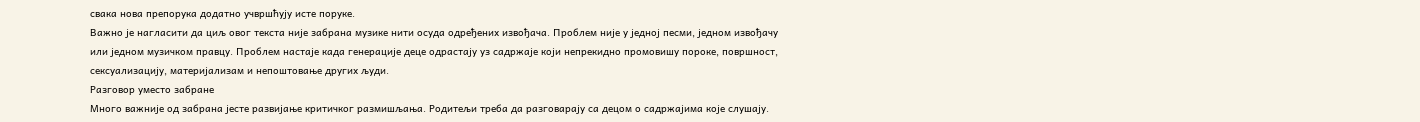свака нова препорука додатно учвршћују исте поруке.
Важно је нагласити да циљ овог текста није забрана музике нити осуда одређених извођача. Проблем није у једној песми, једном извођачу или једном музичком правцу. Проблем настаје када генерације деце одрастају уз садржаје који непрекидно промовишу пороке, површност, сексуализацију, материјализам и непоштовање других људи.
Разговор уместо забране
Много важније од забрана јесте развијање критичког размишљања. Родитељи треба да разговарају са децом о садржајима које слушају.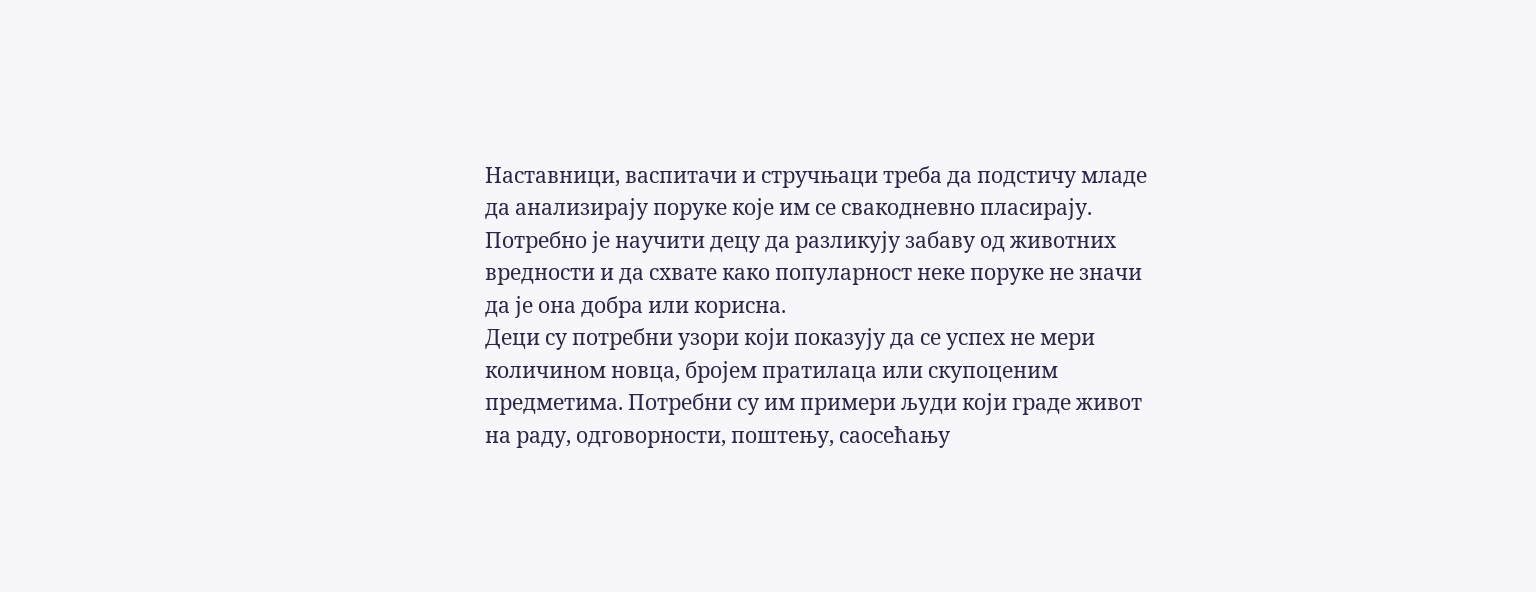Наставници, васпитачи и стручњаци треба да подстичу младе да анализирају поруке које им се свакодневно пласирају. Потребно је научити децу да разликују забаву од животних вредности и да схвате како популарност неке поруке не значи да је она добра или корисна.
Деци су потребни узори који показују да се успех не мери количином новца, бројем пратилаца или скупоценим предметима. Потребни су им примери људи који граде живот на раду, одговорности, поштењу, саосећању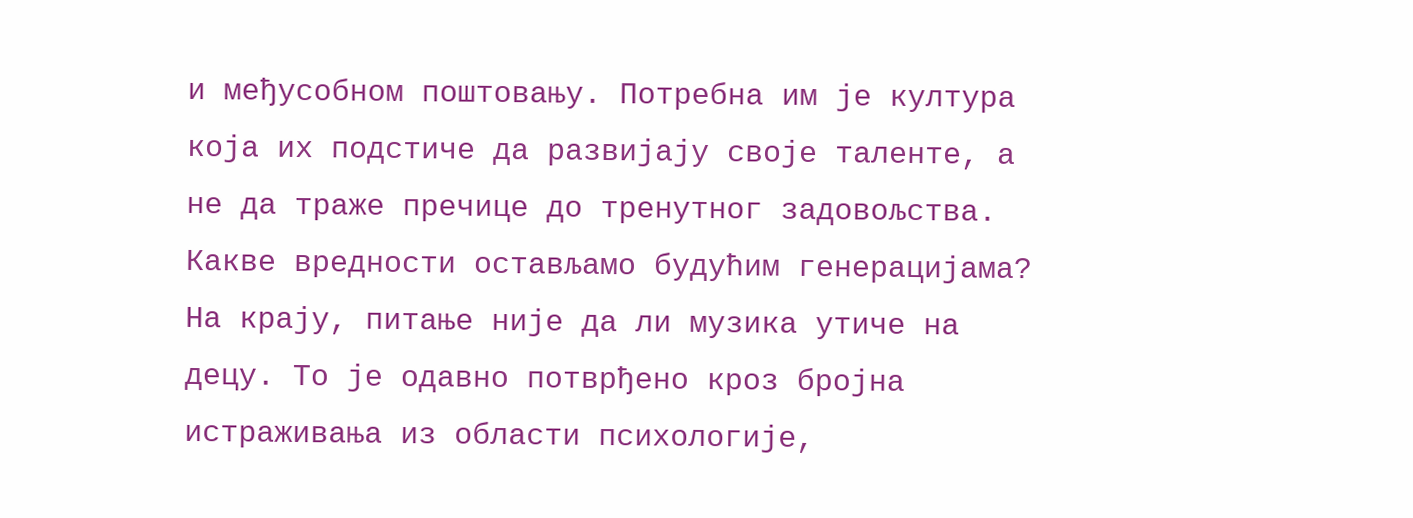и међусобном поштовању. Потребна им је култура која их подстиче да развијају своје таленте, а не да траже пречице до тренутног задовољства.
Какве вредности остављамо будућим генерацијама?
На крају, питање није да ли музика утиче на децу. То је одавно потврђено кроз бројна истраживања из области психологије,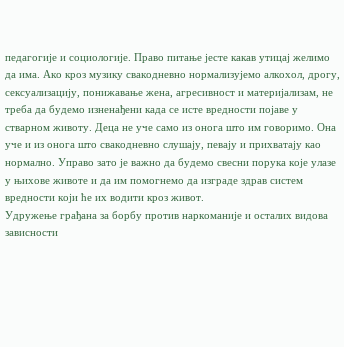педагогије и социологије. Право питање јесте какав утицај желимо да има. Ако кроз музику свакодневно нормализујемо алкохол, дрогу, сексуализацију, понижавање жена, агресивност и материјализам, не треба да будемо изненађени када се исте вредности појаве у стварном животу. Деца не уче само из онога што им говоримо. Она уче и из онога што свакодневно слушају, певају и прихватају као нормално. Управо зато је важно да будемо свесни порука које улазе у њихове животе и да им помогнемо да изграде здрав систем вредности који ће их водити кроз живот.
Удружење грађана за борбу против наркоманије и осталих видова зависности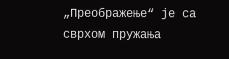„Преображење“ је са сврхом пружања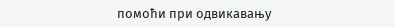помоћи при одвикавању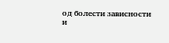од болести зависности и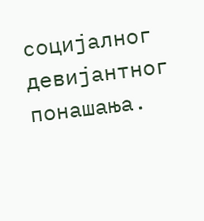социјалног девијантног понашања.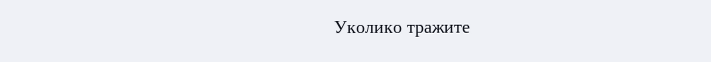Уколико тражите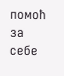помоћ за себе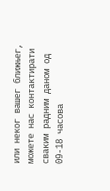или неког вашег ближњег, можете нас контактирати сваким радним даном од 09-18 часова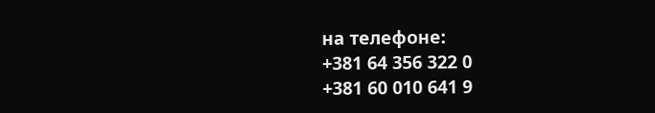на телефоне:
+381 64 356 322 0
+381 60 010 641 9